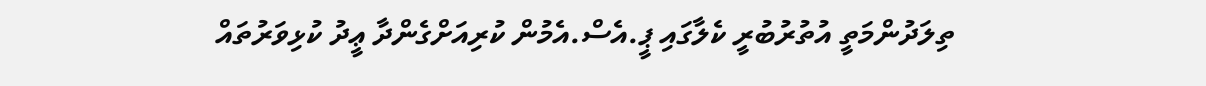ތިލަދުންމަތީ އުތުރުބުރީ ކެލާގައި ޕީ.އެސް.އެމުން ކުރިއަށްގެންދާ ޢީދު ކުޅިވަރުތައް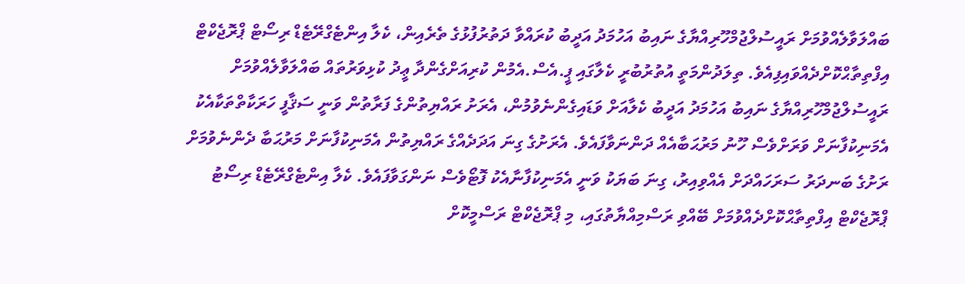ބައްލަވާލެއްވުމަށް ރައީސުލްޖުމްހޫރިއްޔާގެ ނައިބު އަހުމަދު އަދީބު ކުރައްވާ ދަތުރުފުޅުގެ ތެރެއިން، ކެލާ އިންޓެގްރޭޓެޑް ރިސޯޓް ޕްރޮޖެކްޓް އިފްތިތާޙްކޮށްދެއްވައިފިއެވެ. ތިލަދުންމަތީ އުތުރުބުރީ ކެލާގައި ޕީ.އެސް.އެމުން ކުރިއަށްގެންދާ ޢީދު ކުޅިވަރުތައް ބައްލަވާލެއްވުމަށް ރައީސުލްޖުމްހޫރިއްޔާގެ ނައިބު އަހުމަދު އަދީބު ކެލާއަށް ވަޑައިގެންނެވުމުން، އެރަށު ރައްޔިތުންގެ ފަރާތުން ވަނީ ސަޤާފީ ހަރަކާތްތަކާއެކު އެމަނިކުފާނަށް ވަރަށްވެސް ހޫނު މަރުޙަބާއެއް ދަންނަވާފައެވެ. އެރަށުގެ ގިނަ އަދަދެއްގެ ރައްޔިތުން އެމަނިކުފާނަށް މަރުޙަބާ ދެންނެވުމަށް ރަށުގެ ބަނދަރު ސަރަހައްދަށް އެއްވިއިރު، ގިނަ ބަޔަކު ވަނީ އެމަނިކުފާނާއެކު ފޮޓޯވެސް ނަންގަވާފައެވެ. ކެލާ އިންޓެގްރޭޓެޑް ރިސޯޓު ޕްރޮޖެކްޓް އިފްތިތާޙްކޮށްދެއްވުމަށް ބޭއްވި ރަސްމިއްޔާތުގައި، މި ޕްރޮޖެކްޓް ރަސްމީކޮށް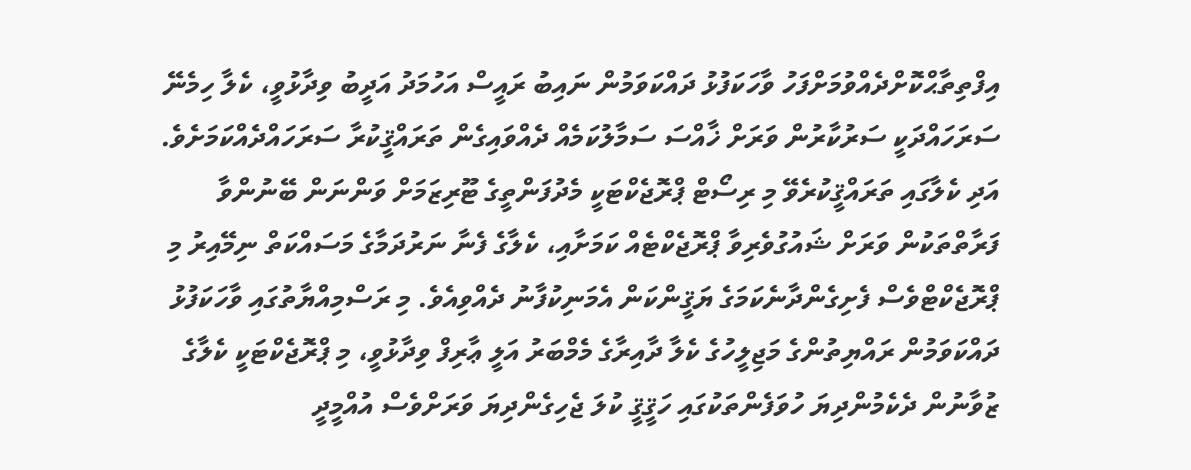އިފްތިތާޙްކޮށްދެއްވުމަށްފަހު ވާހަކަފުޅު ދައްކަވަމުން ނައިބު ރައީސް އަހުމަދު އަދީބު ވިދާޅުވީ، ކެލާ ހިމެނޭ ސަރަހައްދަކީ ސަރުކާރުން ވަރަށް ޚާއްސަ ސަމާލުކަމެއް ދެއްވައިގެން ތަރައްޤީކުރާ ސަރަހައްދެއްކަމަށެވެ. އަދި ކެލާގައި ތަރައްޤީކުރެވޭ މި ރިސޯޓް ޕްރޮޖެކްޓަކީ މެދުފަންތީގެ ޓޫރިޒަމަށް ވަންނަން ބޭނުންވާ ފަރާތްތަކުން ވަރަށް ޝައުގުވެރިވާ ޕްރޮޖެކްޓެއް ކަމަށާއި، ކެލާގެ ފެނާ ނަރުދަމާގެ މަސައްކަތް ނިމޭއިރު މި ޕްރޮޖެކްޓްވެސް ފެށިގެންދާނެކަމަގެ ޔަޤީންކަން އެމަނިކުފާނު ދެއްވިއެވެ. މި ރަސްމިއްޔާތުގައި ވާހަކަފުޅު ދައްކަވަމުން ރައްޔިތުންގެ މަޖިލީހުގެ ކެލާ ދާއިރާގެ މެމްބަރު އަލީ ޢާރިފް ވިދާޅުވީ، މި ޕްރޮޖެކްޓަކީ ކެލާގެ ޒުވާނުން ދެކެމުންދިޔަ ހުވަފެންތަކުގައި ހަޤީޤީ ކުލަ ޖެހިގެންދިޔަ ވަރަށްވެސް އުއްމީދީ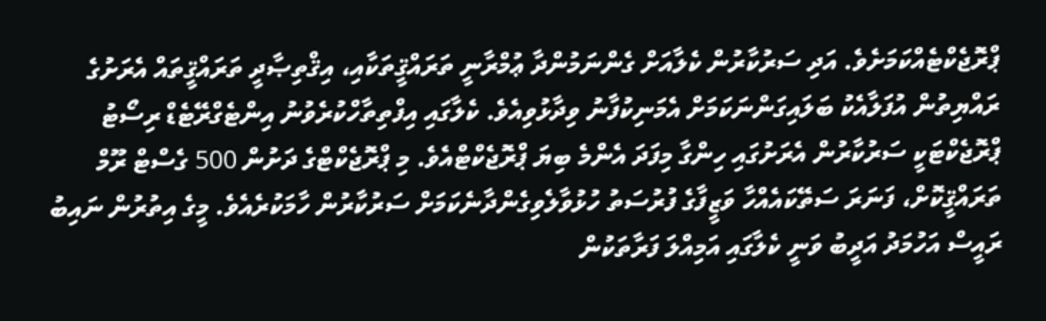ޕްރޮޖެކްޓެއްކަމަށެވެ. އަދި ސަރުކާރުން ކެލާއަށް ގެންނަމުންދާ ޢުމްރާނީ ތަރައްޤީތަކާއި، އިޤްތިޞާދީ ތަރައްޤީތައް އެރަށުގެ ރައްޔިތުން އުފަލާއެކު ބަލައިގަންނަކަމަށް އެމަނިކުފާނު ވިދާޅުވިއެވެ. ކެލާގައި އިފްތިތާހްކުރެވުނު އިންޓެގްރޭޓެޑް ރިސޯޓު ޕްރޮޖެކްޓަކީ ސަރުކާރުން އެރަށުގައި ހިންގާ މިފަދަ އެންމެ ބިޔަ ޕްރޮޖެކްޓްއެވެ. މި ޕްރޮޖެކްޓްގެ ދަށުން 500 ގެސްޓް ރޫމް ތަރައްޤީކޮށް، ފަނަރަ ސަތޭކައެއްހާ ވަޒީފާގެ ފުރުސަތު ހުޅުވާލެވިގެންދާނެކަމަށް ސަރުކާރުން ހާމަކުރެއެވެ. މީގެ އިތުރުން ނައިބު ރައީސް އަހުމަދު އަދީބު ވަނީ ކެލާގައި އަމިއްލަ ފަރާތަކުން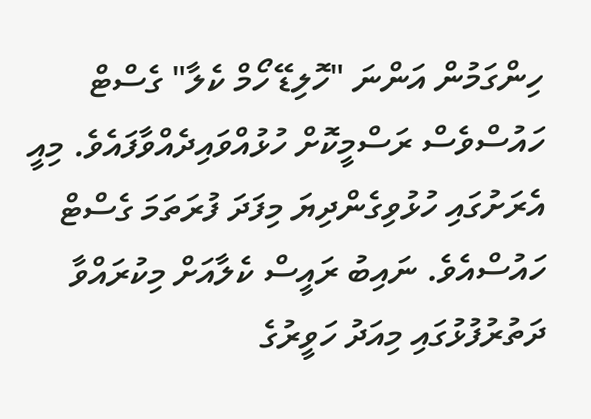ހިންގަމުން އަންނަ "ހޮލިޑޭ ހޯމް ކެލާ" ގެސްޓް ހައުސްވެސް ރަސްމީކޮށް ހުޅުއްވައިދެއްވާފައެވެ. މިއީ އެރަށުގައި ހުޅުވިގެންދިޔަ މިފަދަ ފުރަތަމަ ގެސްޓް ހައުސްއެވެ. ނައިބު ރައީސް ކެލާއަށް މިކުރައްވާ ދަތުރުފުޅުގައި މިއަދު ހަވީރުގެ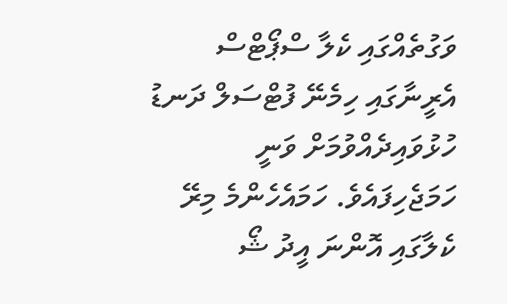ވަގުތެއްގައި ކެލާ ސްޕޯޓްސް އެރީނާގައި ހިމެނޭ ފުޓްސަލް ދަނޑު ހުޅުވައިދެއްވުމަށް ވަނީ ހަމަޖެހިފައެވެ. ހަމައެހެންމެ މިރޭ ކެލާގައި އޮންނަ އީދު ޝޯ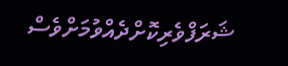ޝަރަފްވެރިކޮށްދެއްވުމަށްވެސް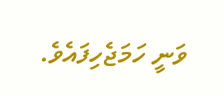ވަނީ ހަމަޖެހިފައެވެ.